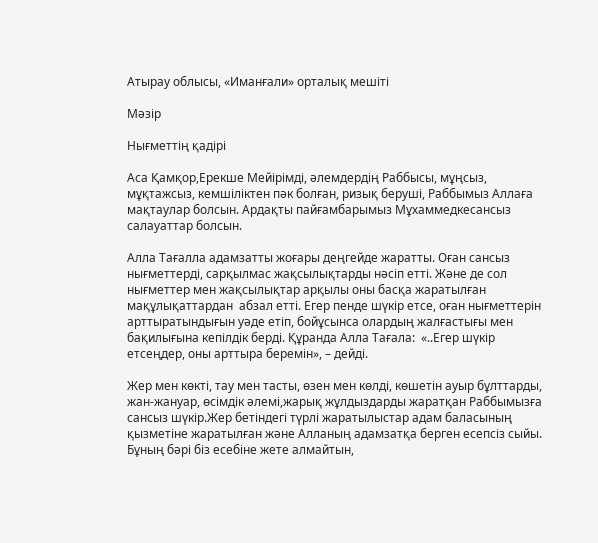Атырау облысы, «Иманғали» орталық мешіті

Мәзір

Нығметтің қадірі

Аса Қамқор,Ерекше Мейірімді, әлемдердің Раббысы, мұңсыз, мұқтажсыз, кемшіліктен пәк болған, ризық беруші, Раббымыз Аллаға мақтаулар болсын. Ардақты пайғамбарымыз Мұхаммедкесансыз салауаттар болсын.

Алла Тағалла адамзатты жоғары деңгейде жаратты. Оған сансыз нығметтерді, сарқылмас жақсылықтарды нәсіп етті. Және де сол нығметтер мен жақсылықтар арқылы оны басқа жаратылған мақұлықаттардан  абзал етті. Егер пенде шүкір етсе, оған нығметтерін арттыратындығын уәде етіп, бойұсынса олардың жалғастығы мен бақилығына кепілдік берді. Құранда Алла Тағала:  «..Егер шүкір етсеңдер, оны арттыра беремін», – дейді.

Жер мен көкті, тау мен тасты, өзен мен көлді, көшетін ауыр бұлттарды, жан-жануар, өсімдік әлемі,жарық жұлдыздарды жаратқан Раббымызға сансыз шүкір.Жер бетіндегі түрлі жаратылыстар адам баласының қызметіне жаратылған және Алланың адамзатқа берген есепсіз сыйы. Бұның бәрі біз есебіне жете алмайтын,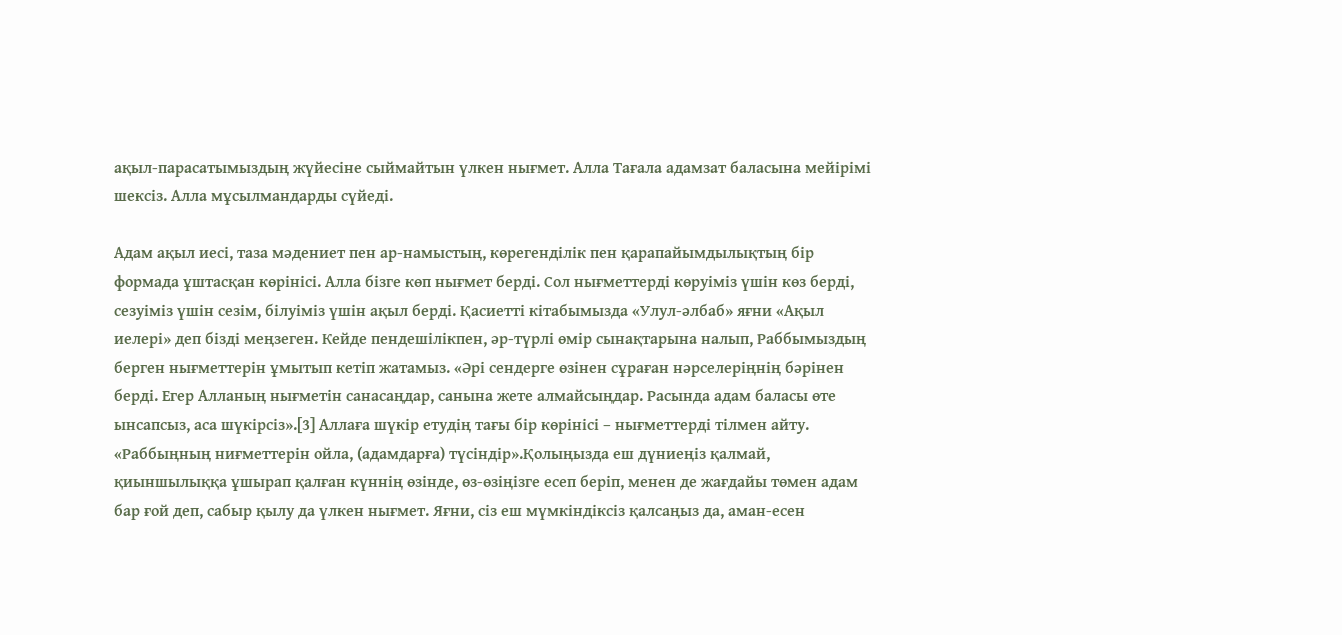ақыл-парасатымыздың жүйесіне сыймайтын үлкен нығмет. Алла Тағала адамзат баласына мейірімі шексіз. Алла мұсылмандарды сүйеді.

Адам ақыл иесі, таза мәдениет пен ар-намыстың, көрегенділік пен қарапайымдылықтың бір формада ұштасқан көрінісі. Алла бізге көп нығмет берді. Сол нығметтерді көруіміз үшін көз берді, сезуіміз үшін сезім, білуіміз үшін ақыл берді. Қасиетті кітабымызда «Улул-әлбаб» яғни «Ақыл иелері» деп бізді меңзеген. Кейде пендешілікпен, әр-түрлі өмір сынақтарына налып, Раббымыздың берген нығметтерін ұмытып кетіп жатамыз. «Әрі сендерге өзінен сұраған нәрселеріңнің бәрінен берді. Егер Алланың нығметін санасаңдар, санына жете алмайсыңдар. Расында адам баласы өте ынсапсыз, аса шүкірсіз».[3] Аллаға шүкір етудің тағы бір көрінісі – нығметтерді тілмен айту. «Раббыңның ниғметтерін ойла, (адамдарға) түсіндір».Қолыңызда еш дүниеңіз қалмай, қиыншылыққа ұшырап қалған күннің өзінде, өз-өзіңізге есеп беріп, менен де жағдайы төмен адам бар ғой деп, сабыр қылу да үлкен нығмет. Яғни, сіз еш мүмкіндіксіз қалсаңыз да, аман-есен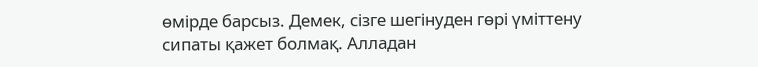өмірде барсыз. Демек, сізге шегінуден гөрі үміттену сипаты қажет болмақ. Алладан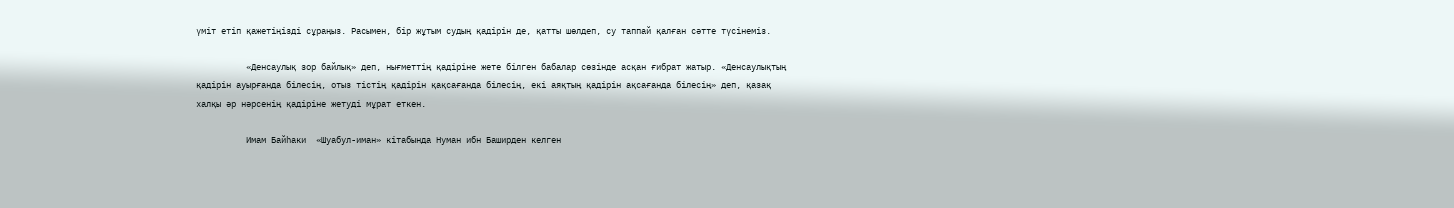үміт етіп қажетіңізді сұраңыз. Расымен, бір жұтым судың қадірін де, қатты шөлдеп, су таппай қалған сәтте түсінеміз.

          «Денсаулық зор байлық» деп, нығметтің қадіріне жете білген бабалар сөзінде асқан ғибрат жатыр. «Денсаулықтың қадірін ауырғанда білесің, отыз тістің қадірін қақсағанда білесің, екі аяқтың қадірін ақсағанда білесің» деп, қазақ халқы әр нәрсенің қадіріне жетуді мұрат еткен.

          Имам Байһаки  «Шуабул-иман» кітабында Нуман ибн Баширден келген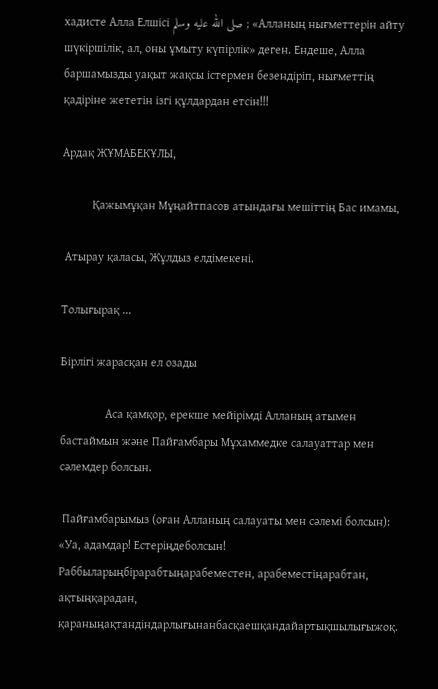хадисте Алла Елшісі صلى الله عليه وسلم ; «Алланың нығметтерін айту шүкіршілік, ал, оны ұмыту күпірлік» деген. Ендеше, Алла баршамызды уақыт жақсы істермен безендіріп, нығметтің қадіріне жететін ізгі құлдардан етсін!!!

Ардақ ЖҰМАБЕКҰЛЫ,

          Қажымұқан Мұңайтпасов атындағы мешіттің Бас имамы,

 Атырау қаласы, Жұлдыз елдімекені.

Толығырақ ...

Бірлігі жарасқан ел озады

               Аса қамқор, ерекше мейірімді Алланың атымен  бастаймын және Пайғамбары Мұхаммедке салауаттар мен сәлемдер болсын.

 Пайғамбарымыз (оған Алланың салауаты мен сәлемі болсын): «Уа, адамдар! Естеріңдеболсын! Раббыларыңбірарабтыңарабеместен, арабеместіңарабтан, ақтыңқарадан, қараныңақтандіндарлығынанбасқаешқандайартықшылығыжоқ.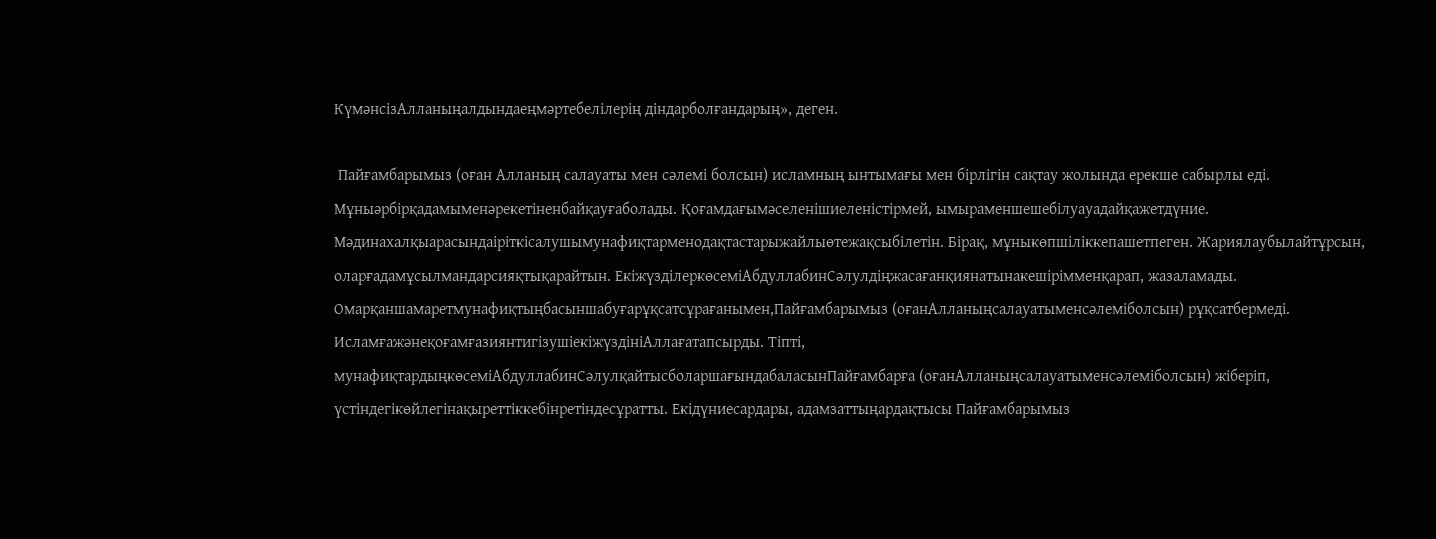КүмәнсізАлланыңалдындаеңмәртебелілерің діндарболғандарың», деген.

 Пайғамбарымыз (оған Алланың салауаты мен сәлемі болсын) исламның ынтымағы мен бірлігін сақтау жолында ерекше сабырлы еді. Мұныәрбірқадамыменәрекетіненбайқауғаболады. Қоғамдағымәселенішиеленістірмей, ымыраменшешебілуауадайқажетдүние. Мәдинахалқыарасындаіріткісалушымунафиқтарменодақтастарыжайлыөтежақсыбілетін. Бірақ, мұныкөпшіліккепашетпеген. Жариялаубылайтұрсын, оларғадамұсылмандарсияқтықарайтын. ЕкіжүзділеркөсеміАбдуллабинСәлулдіңжасағанқиянатынакешірімменқарап, жазаламады. Омарқаншамаретмунафиқтыңбасыншабуғарұқсатсұрағанымен,Пайғамбарымыз (оғанАлланыңсалауатыменсәлеміболсын) рұқсатбермеді. ИсламғажәнеқоғамғазиянтигізушіекіжүздініАллағатапсырды. Тіпті, мунафиқтардыңкөсеміАбдуллабинСәлулқайтысболаршағындабаласынПайғамбарға (оғанАлланыңсалауатыменсәлеміболсын) жіберіп, үстіндегікөйлегінақыреттіккебінретіндесұратты. Екідүниесардары, адамзаттыңардақтысы Пайғамбарымыз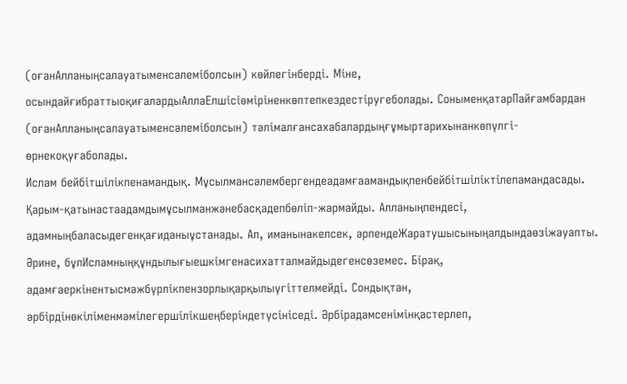(оғанАлланыңсалауатыменсәлеміболсын) көйлегінберді. Міне, осындайғибраттыоқиғалардыАллаЕлшісіөміріненкөптепкездестіругеболады. СоныменқатарПайғамбардан (оғанАлланыңсалауатыменсәлеміболсын) тәлімалғансахабалардыңғұмыртарихынанкөпүлгі-өрнекоқуғаболады.
Ислам бейбітшілікпенамандық. Мұсылмансәлембергендеадамғаамандықпенбейбітшіліктілепамандасады. Қарым-қатынастаадамдымұсылманжәнебасқадепбөліп-жармайды. Алланыңпендесі, адамныңбаласыдегенқағиданыұстанады. Ал, иманынакелсек, әрпендеЖаратушысыныңалдындаөзіжауапты. Әрине, бұлИсламныңқұндылығыешкімгенасихатталмайдыдегенсөземес. Бірақ, адамғаеркінентысмәжбүрлікпензорлықарқылыүгіттелмейді. Сондықтан, әрбірдінөкіліменмәмілегершілікшеңберіндетүсініседі. Әрбірадамсенімінқастерлеп,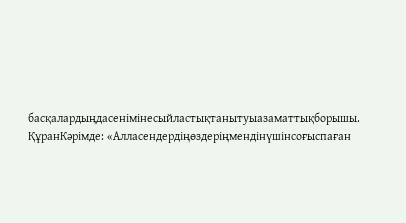басқалардыңдасенімінесыйластықтанытуыазаматтықборышы. ҚұранКәрімде: «Алласендердіңөздеріңмендінүшінсоғыспаған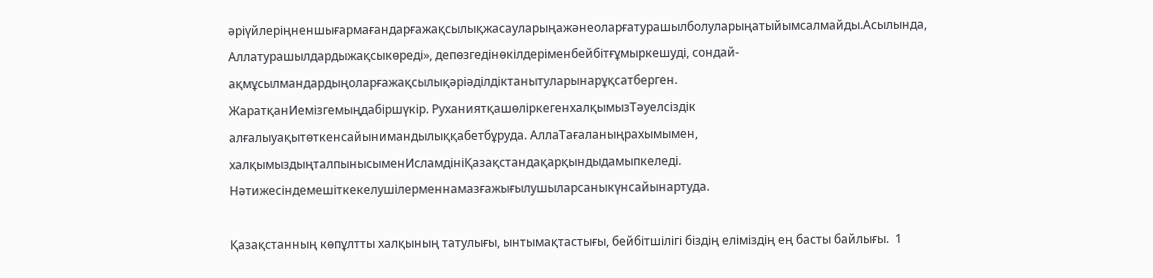əріүйлеріңненшығармағандарғажақсылықжасауларыңажəнеоларғатурашылболуларыңатыйымсалмайды.Асылында, Аллатурашылдардыжақсыкөреді», депөзгедінөкілдеріменбейбітғұмыркешуді, сондай-ақмұсылмандардыңоларғажақсылықәріәділдіктанытуларынарұқсатберген.
ЖаратқанИемізгемыңдабіршүкір. РуханиятқашөліркегенхалқымызТәуелсіздік алғалыуақытөткенсайынимандылыққабетбұруда. АллaТағаланыңрахымымен, халқымыздыңталпынысыменИсламдініҚазақстандақарқындыдамыпкеледі. Нәтижесіндемешіткекелушілерменнамазғажығылушыларсаныкүнсайынартуда.

Қазақстанның көпұлтты халқының татулығы, ынтымақтастығы, бейбітшілігі біздің еліміздің ең басты байлығы.  1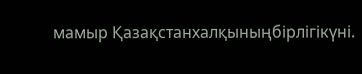мамыр Қазақстанхалқыныңбірлігікүні.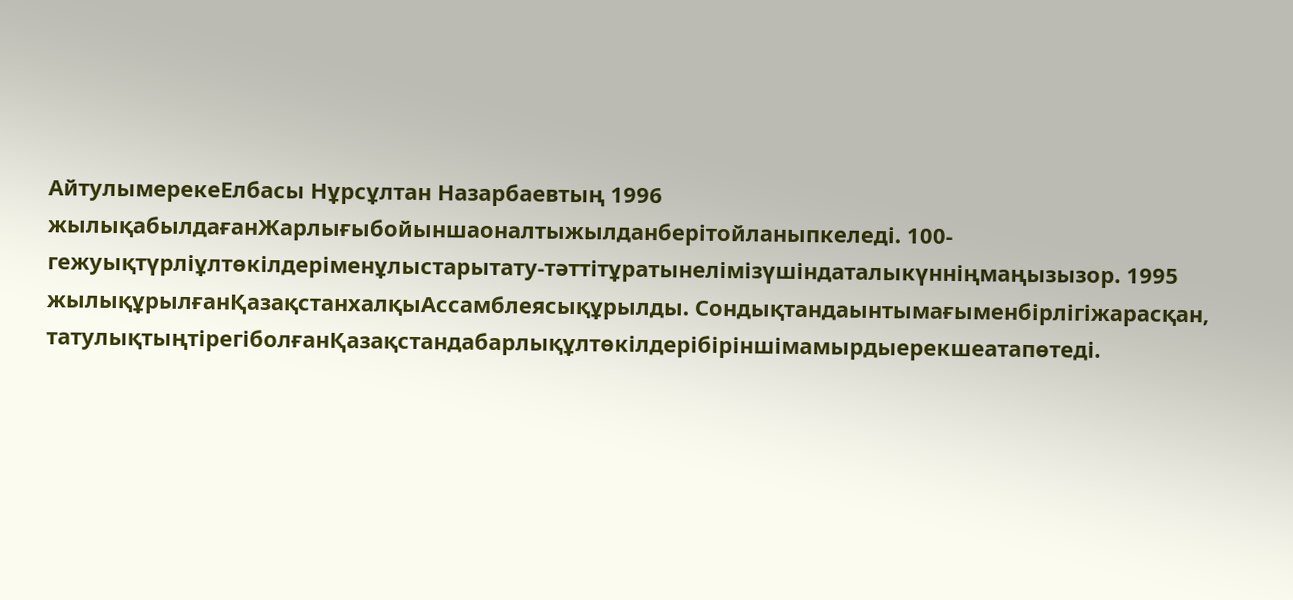АйтулымерекеЕлбасы Нұрсұлтан Назарбаевтың 1996 жылықабылдағанЖарлығыбойыншаоналтыжылданберітойланыпкеледі. 100-гежуықтүрліұлтөкілдеріменұлыстарытату-тәттітұратынелімізүшіндаталыкүнніңмаңызызор. 1995 жылықұрылғанҚазақстанхалқыАссамблеясықұрылды. Сондықтандаынтымағыменбірлігіжарасқан, татулықтыңтірегіболғанҚазақстандабарлықұлтөкілдерібіріншімамырдыерекшеатапөтеді.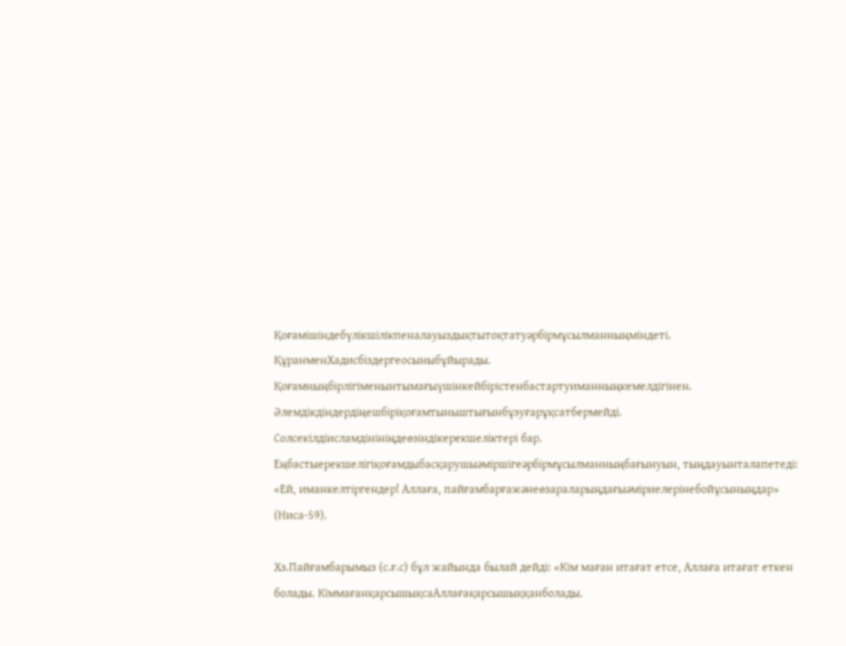Қоғамішіндебүлікшілікпеналауыздықтытоқтатуәрбірмұсылманныңміндеті. ҚұранменХадисбіздергеосыныбұйырады. Қоғамныңбірлігіменынтымағыүшінкейбірістенбастартуиманныңкемелдігінен. Әлемдікдіндердіңешбіріқоғамтыныштығынбұзуғарұқсатбермейді. Солсекілдіисламдінініңдеөзіндікерекшеліктерi бар. Eңбастыерекшелігіқоғамдыбасқарушыәміршігеәрбірмұсылманныңбағынуын, тыңдауынталапетеді: «Ей, иманкелтіргендер! Аллаға, пайғамбарғажәнеөзараларыңдағыәміриелерінебойұсыныңдар» (Ниса-59).

Хз.Пайғамбарымыз (с.ғ.с) бұл жайында былай дейді: «Кім маған итағат етсе, Аллаға итағат еткен болады. КіммағанқарсышықсаАллағақарсышыққанболады.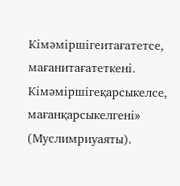Кімәміршігеитағатетсе, мағанитағатеткені. Кімәміршігеқарсыкелсе, мағанқарсыкелгені» (Муслимриуаяты).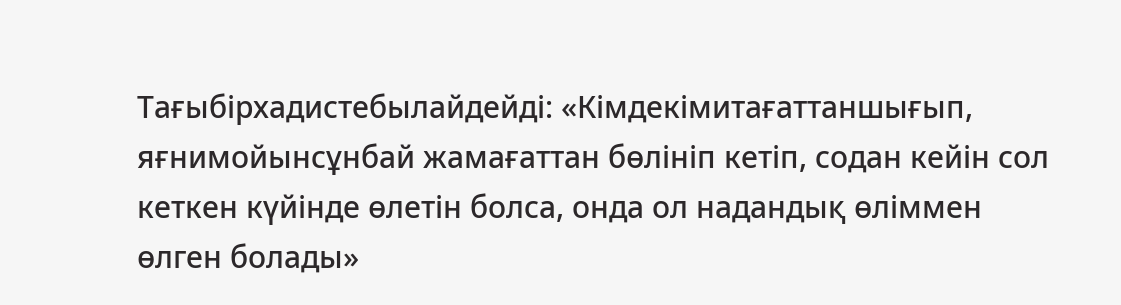Тағыбірхадистебылайдейді: «Кімдекімитағаттаншығып, яғнимойынсұнбай жамағаттан бөлініп кетіп, содан кейін сол кеткен күйінде өлетін болса, онда ол надандық өліммен өлген болады»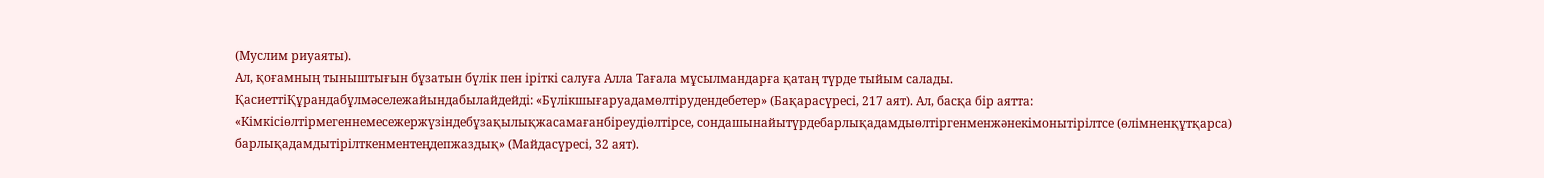(Муслим риуаяты).
Ал, қоғамның тыныштығын бұзатын бүлік пен іріткі салуға Алла Тағала мұсылмандарға қатаң түрде тыйым салады.
ҚасиеттіҚұрандабұлмәсележайындабылайдейді: «Бүлікшығаруадамөлтірудендебетер» (Бақарасүресі, 217 аят). Ал, басқа бір аятта: «Кімкісіөлтірмегеннемесежержүзіндебұзақылықжасамағанбіреудіөлтірсе, сондашынайытүрдебарлықадамдыөлтіргенменжәнекiмонытірілтсе (өлімненқұтқарса) барлықадамдытірілткенментеңдепжаздық» (Майдасүресі, 32 аят).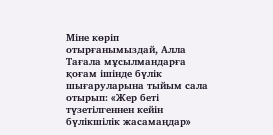Міне көріп отырғанымыздай, Алла Тағала мұсылмандарға қоғам ішінде бүлік шығаруларына тыйым сала отырып: «Жер беті түзетілгеннен кейін бүлікшілік жасамаңдар»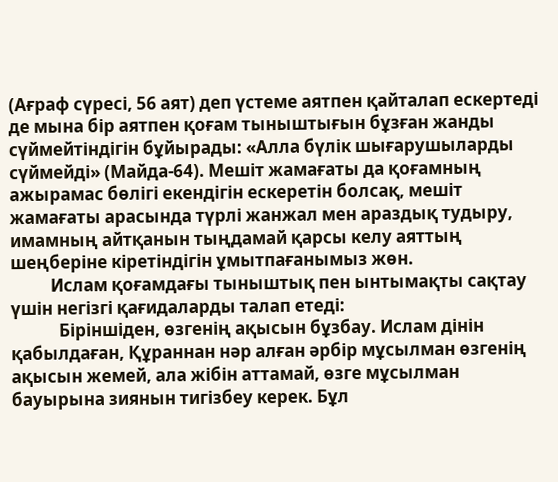(Ағраф сүресі, 56 аят) деп үстеме аятпен қайталап ескертеді де мына бір аятпен қоғам тыныштығын бұзған жанды сүймейтіндігін бұйырады: «Алла бүлік шығарушыларды сүймейді» (Майда-64). Мешіт жамағаты да қоғамның ажырамас бөлігі екендігін ескеретін болсақ, мешіт жамағаты арасында түрлі жанжал мен араздық тудыру, имамның айтқанын тыңдамай қарсы келу аяттың шеңберіне кіретіндігін ұмытпағанымыз жөн.
          Ислам қоғамдағы тыныштық пен ынтымақты сақтау үшін негізгі қағидаларды талап етеді:
            Біріншіден, өзгенің ақысын бұзбау. Ислам дінін қабылдаған, Құраннан нәр алған әрбір мұсылман өзгенің ақысын жемей, ала жібін аттамай, өзге мұсылман бауырына зиянын тигізбеу керек. Бұл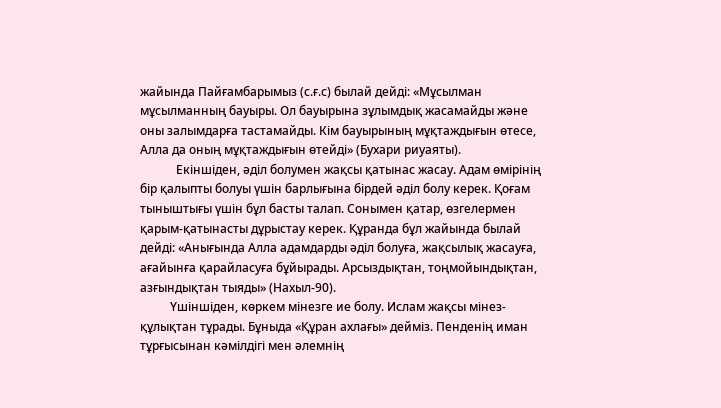жайында Пайғамбарымыз (с.ғ.с) былай дейді: «Мұсылман мұсылманның бауыры. Ол бауырына зұлымдық жасамайды және оны залымдарға тастамайды. Кім бауырының мұқтаждығын өтесе, Алла да оның мұқтаждығын өтейді» (Бухари риуаяты).
            Екіншіден, әділ болумен жақсы қатынас жасау. Адам өмірінің бір қалыпты болуы үшін барлығына бірдей әділ болу керек. Қоғам тыныштығы үшін бұл басты талап. Сонымен қатар, өзгелермен қарым-қатынасты дұрыстау керек. Құранда бұл жайында былай дейді: «Анығында Алла адамдарды әділ болуға, жақсылық жасауға, ағайынға қарайласуға бұйырады. Арсыздықтан, тоңмойындықтан, азғындықтан тыяды» (Нахыл-90).
          Үшіншіден, көркем мінезге ие болу. Ислам жақсы мінез-құлықтан тұрады. Бұныда «Құран ахлағы» дейміз. Пенденің иман тұрғысынан кәмілдігі мен әлемнің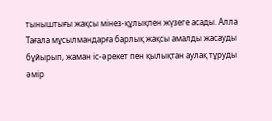тыныштығы жақсы мінез-құлықпен жүзеге асады. Алла Тағала мұсылмандарға барлық жақсы амалды жасауды бұйырып, жаман іс-әрекет пен қылықтан аулақ тұруды әмір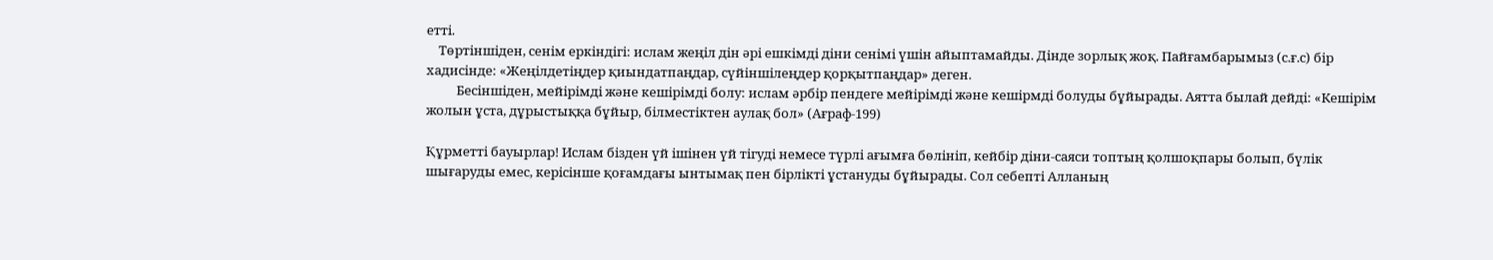етті.
    Төртіншіден, сенім еркіндігі: ислам жеңіл дін әрі ешкімді діни сенімі үшін айыптамайды. Дінде зорлық жоқ. Пайғамбарымыз (с.ғ.с) бір хадисінде: «Жеңілдетіңдер қиындатпаңдар, сүйіншілеңдер қорқытпаңдар» деген.
          Бесіншіден, мейірімді және кешірімді болу: ислам әрбір пендеге мейірімді және кешірмді болуды бұйырады. Аятта былай дейді: «Кешірім жолын ұста, дұрыстыққа бұйыр, білместіктен аулақ бол» (Ағраф-199)

Құрметті бауырлар! Ислам бізден үй ішінен үй тігуді немесе түрлі ағымға бөлініп, кейбір діни-саяси топтың қолшоқпары болып, бүлік шығаруды емес, керісінше қоғамдағы ынтымақ пен бірлікті ұстануды бұйырады. Сол себепті Алланың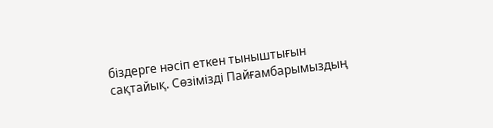біздерге нәсіп еткен тыныштығын сақтайық. Сөзімізді Пайғамбарымыздың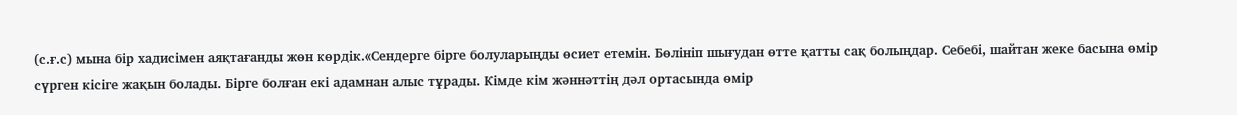(с.ғ.с) мына бір хадисімен аяқтағанды жөн көрдік.«Сендерге бірге болуларыңды өсиет етемін. Бөлініп шығудан өтте қатты сақ болыңдар. Себебі, шайтан жеке басына өмір сүрген кісіге жақын болады. Бірге болған екі адамнан алыс тұрады. Кімде кім жәннәттің дәл ортасында өмір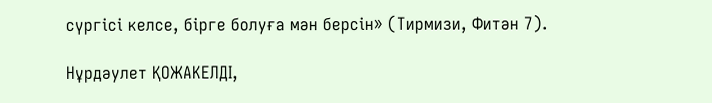сүргісі келсе, бірге болуға мән берсін» (Тирмизи, Фитән 7).

Нұрдәулет ҚОЖАКЕЛДІ,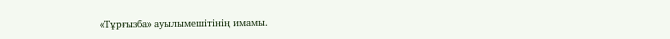«Тұрғызба» ауылымешітінің имамы.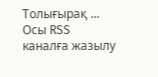Толығырақ ...
Осы RSS каналға жазылу